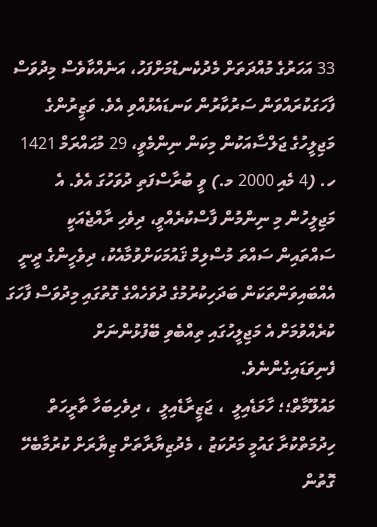33 އަހަރުގެ މުއްދަތަށް މެދުކެނޑުމަށްފަހު، އަނެއްކާވެސް މިދުވަސް ފާހަގަކުރައްވަން ސަރުކާރުން ކަނޑައެޅުއްވި އެވެ. ވަޒީރުންގެ މަޖިލީހުގެ ޖަލްސާއަކުން މިކަން ނިންމެވީ، 29 މުޙައްރަމް 1421 ހ. (4 މެއި 2000 މ.) ވީ ބުރާސްފަތި ދުވަހުގަ އެވެ. އެ މަޖިލީހުން މި ނިންމުން ފާސްކުރެއްވީ، ދިވެހި ރާއްޖެއަކީ ސައްތައިން ސައްތަ މުސްލިމް ޤައުމަކަށްވުމާއެކު، ދިވެހީންގެ ދީނީ އެއްބައިވަންތަކަން ބަދަހިކުރުމުގެ ދުވަހެއްގެ ގޮތުގައި މިދުވަސް ފާހަގަ ކުރެއްވުމަށް އެ މަޖިލީހުގައި ތިއްބެވި ބޭފުޅުންނަށް ފެނިވަޑައިގެންނެވެ.
މައުލޫމާތް؛؛ ހާމަޑެއިލީ  ، ޖަޒީރާޑެއިލީ  ، ދިވެހިބަހާ ތާރީހަތް ހިދުމަތްކުރާ ގައުމީ މަރުކަޒު ، މެދުޒިޔާރާތަށް ޒިޔާރަށް ކުރުމާބެހޭ ގޮތުން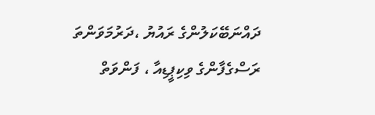ދައްނަބޭކަލުންގެ ރައުޔު ،ދަރުމަވަންތަ ރަސްގެފާންގެ ވިކިޕީޑިއާ ، ފަންވަތް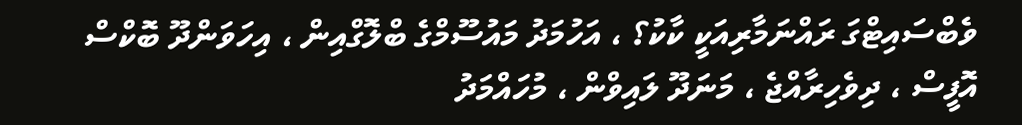ވެބްސައިޓްގަ ރައްނަމާރިއަކީ ކާކު؟ ، އަހުމަދު މައުސޫމްގެ ބްލޮގްއިން ، އިހަވަންދޫ ބޮކްސް އޮފީސް ، ދިވެހިރާއްޖެ ، މަނަދޫ ލައިވްން ، މުހައްމަދު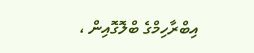އިބްރާހިމްގެ ބްލޮގޮއިން ،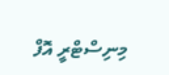މިނިސްޓްރީ އޮފް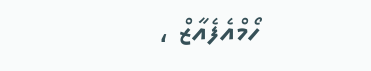ހޯމްއެފެއާޒް ،